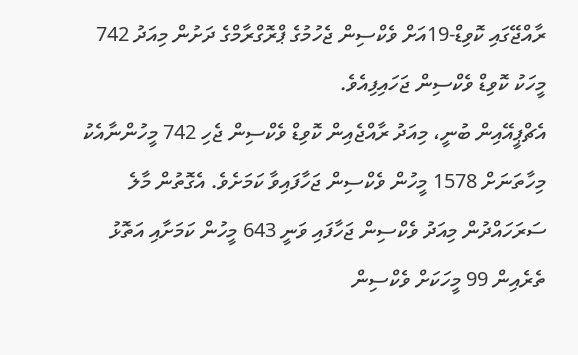ރާއްޖޭގައި ކޮވިޑް-19އަށް ވެކްސިން ޖެހުމުގެ ޕްރޮގްރާމްގެ ދަށުން މިއަދު 742 މީހަކު ކޮވިޑް ވެކްސިން ޖަހައިފިއެވެ.
އެޗްޕީއޭއިން ބުނީ، މިއަދު ރާއްޖެއިން ކޮވިޑް ވެކްސިން ޖެހި 742 މީހުންނާއެކު މިހާތަނަށް 1578 މީހުން ވެކްސިން ޖަހާފައިވާ ކަމަށެވެ. އެގޮތުން މާލެ ސަރަހައްދުން މިއަދު ވެކްސިން ޖަހާފައި ވަނީ 643 މީހުން ކަމަށާއި އަތޮޅު ތެރެއިން 99 މީހަކަށް ވެކްސިން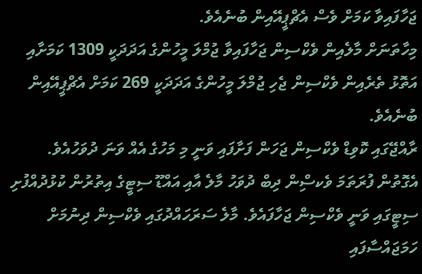ޖަހާފައިވާ ކަމަށް ވެސް އެޗްޕީއޭއިން ބުނެއެވެ.
މިހާތަނަށް މާލެއިން ވެކްސިން ޖަހާފައިވާ ޖުމްލަ މީހުންގެ އަދަދަކީ 1309 ކަމަށާއި އަތޮޅު ތެރެއިން ވެކްސިން ޖެހި ޖުމްލަ މީހުންގެ އަދަދަކީ 269 ކަމަށް އެޗްޕީއޭއިން ބުނެއެވެ.
ރާއްޖޭގައި ކޮވިޑް ވެކްސިން ޖަހަން ފަށާފައި ވަނީ މި މަހުގެ އެއް ވަނަ ދުވަހުއެވެ. އެގޮތުން ފުރަތަމަ ވެކސްިން ދިބް ދުވަހު މާލެ އާއި އައްޑޫ ސިޓީގެ އިތުރުން ކުޅުދުއްފުށި ސިޓީގައި ވަނީ ވެކްސިން ޖަހާފައެވެ. މާލެ ސަރަހައްދުގައި ވެކްސިން ދިނުމަށް ހަމަޖައްސާފައި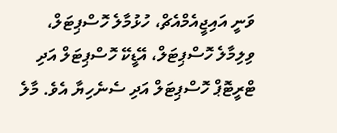ވަނީ އައިޖީއެމްއެޗް، ހުޅުމާލެ ހޮސްޕިޓަލް، ވިލިމާލެ ހޮސްޕިޓަލް، އޭޑީކޭ ހޮސްޕިޓަލް އަދި ޓްރީޓޮޕް ހޮސްޕިޓަލް އަދި ސެނެހިޔާ އެވެ. މާލެ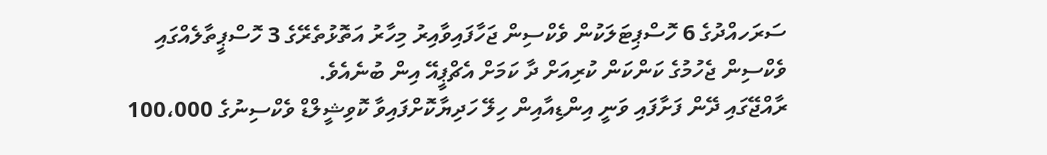ސަރަހއްދުގެ 6 ހޮސްޕިޓަލަކުން ވެކްސިން ޖަހާފައިވާއިރު މިހާރު އަތޮޅުތެރޭގެ 3 ހޮސްޕީތާލެއްގައި ވެކްސިން ޖެހުމުގެ ކަންކަން ކުރިއަށް ދާ ކަމަށް އެޗްޕީއޭ އިން ބުނެއެވެ.
ރާއްޖޭގައި ދޭން ފަށާފައި ވަނީ އިންޑިއާއިން ހިލޭ ހަދިޔާކޮށްފައިވާ ކޮވިޝީލްޑް ވެކްސިނުގެ 100،000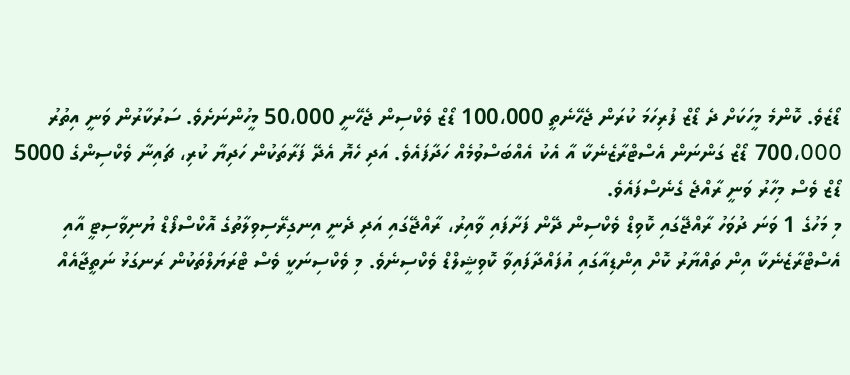ޑޯޒެވެ. ކޮންމެ މީހަކަށް ދެ ޑޯޒް ފުރިހަމަ ކުރަން ޖެހޭނެތީ 100،000 ޑޯޒް ވެކްސިން ޖެހޭނީ 50،000 މީހުންނަށެވެ. ސަރުކާރުން ވަނީ އިތުރު 700،000 ޑޯޒް ގަންނަން އެސްޓްރާޒެނެކާ އާ އެކު އެއްބަސްވުމެއް ހަދާފައެވެ. އަދި ހެޔޮ އެދޭ ފަރާތަކުން ހަދިޔާ ކުރި، ޗައިނާ ވެކްސިންގެ 5000 ޑޯޒް ވެސް މިހާރު ވަނީ ރާއްޖެ ގެނެސްފައެވެ.
މި މަހުގެ 1 ވަނަ ދުވަހު ރާއްޖޭގައި ކޮވިޑް ވެކްސިން ދޭން ފަށާފައި ވާއިރު، ރާއްޖޭގައި އަދި ދެނީ އިނގިރޭސިވިލާތުގެ އޮކްސްފޯޑް ޔުނިވާސިޓީ އާއި އެސްޓްރާޒެނެކާ އިން ތައްޔާރު ކޮށް އިންޑިއާގައި އުފައްދާފައިވާ ކޮވިޝީލްޑް ވެކްސިނެވެ. މި ވެކްސިނަކީ ވެސް ޓްރަޔަލްތަކުން ރަނގަޅު ނަތީޖާއެއް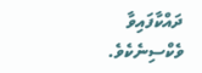ދައްކާފައިވާ ވެކްސިނެކެވެ.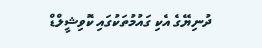ދުނިޔޭގެ އެކި ގައުމުތަކުގައި ކޮވިޝީލްޑް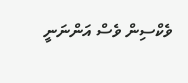ވެކްސިން ވެސް އަންނަނީ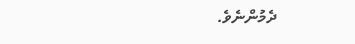ދެމުންނެވެ.